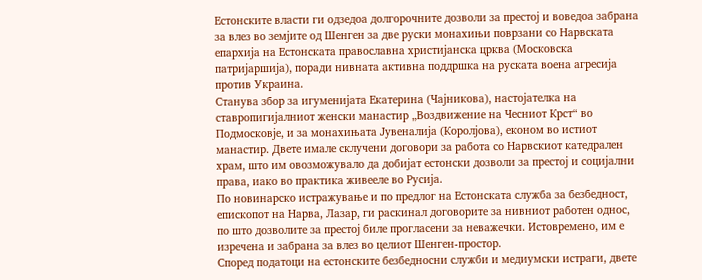Естонските власти ги одзедоа долгорочните дозволи за престој и воведоа забрана за влез во земјите од Шенген за две руски монахињи поврзани со Нарвската епархија на Естонската православна христијанска црква (Московска патријаршија), поради нивната активна поддршка на руската воена агресија против Украина.
Станува збор за игуменијата Екатерина (Чајникова), настојателка на ставропигијалниот женски манастир „Воздвижение на Чесниот Крст“ во Подмосковје, и за монахињата Јувеналија (Королјова), економ во истиот манастир. Двете имале склучени договори за работа со Нарвскиот катедрален храм, што им овозможувало да добијат естонски дозволи за престој и социјални права, иако во практика живееле во Русија.
По новинарско истражување и по предлог на Естонската служба за безбедност, епископот на Нарва, Лазар, ги раскинал договорите за нивниот работен однос, по што дозволите за престој биле прогласени за неважечки. Истовремено, им е изречена и забрана за влез во целиот Шенген-простор.
Според податоци на естонските безбедносни служби и медиумски истраги, двете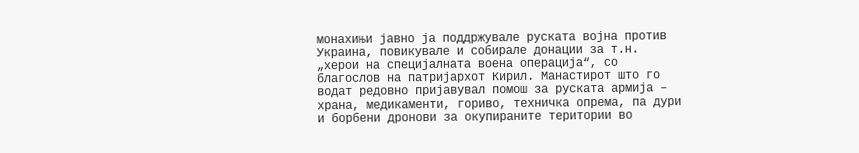монахињи јавно ја поддржувале руската војна против Украина, повикувале и собирале донации за т.н. „херои на специјалната воена операција“, со благослов на патријархот Кирил. Манастирот што го водат редовно пријавувал помош за руската армија – храна, медикаменти, гориво, техничка опрема, па дури и борбени дронови за окупираните територии во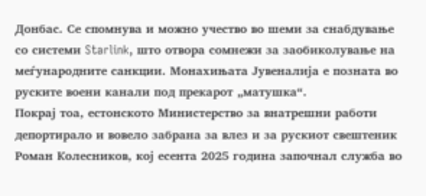Донбас. Се спомнува и можно учество во шеми за снабдување со системи Starlink, што отвора сомнежи за заобиколување на меѓународните санкции. Монахињата Јувеналија е позната во руските воени канали под прекарот „матушка“.
Покрај тоа, естонското Министерство за внатрешни работи депортирало и вовело забрана за влез и за рускиот свештеник Роман Колесников, кој есента 2025 година започнал служба во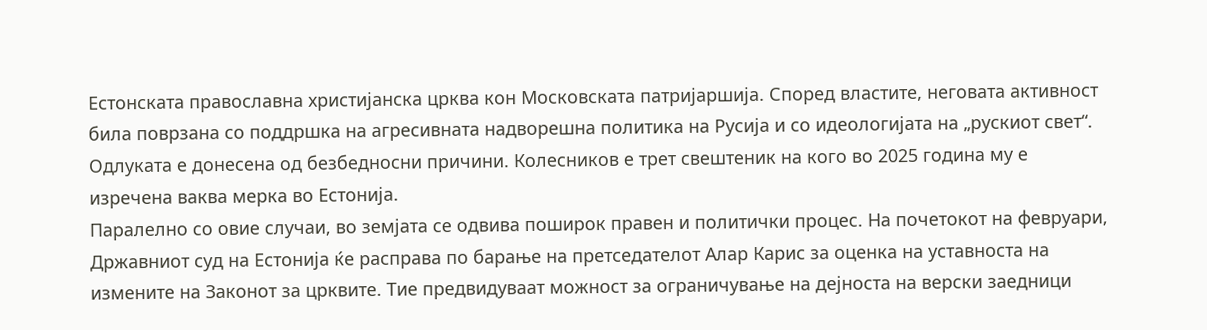Естонската православна христијанска црква кон Московската патријаршија. Според властите, неговата активност била поврзана со поддршка на агресивната надворешна политика на Русија и со идеологијата на „рускиот свет“. Одлуката е донесена од безбедносни причини. Колесников е трет свештеник на кого во 2025 година му е изречена ваква мерка во Естонија.
Паралелно со овие случаи, во земјата се одвива поширок правен и политички процес. На почетокот на февруари, Државниот суд на Естонија ќе расправа по барање на претседателот Алар Карис за оценка на уставноста на измените на Законот за црквите. Тие предвидуваат можност за ограничување на дејноста на верски заедници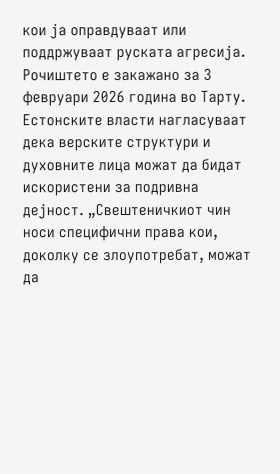кои ја оправдуваат или поддржуваат руската агресија. Рочиштето е закажано за 3 февруари 2026 година во Тарту.
Естонските власти нагласуваат дека верските структури и духовните лица можат да бидат искористени за подривна дејност. „Свештеничкиот чин носи специфични права кои, доколку се злоупотребат, можат да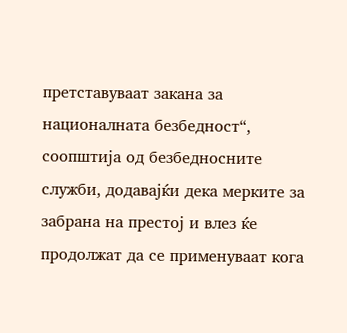претставуваат закана за националната безбедност“, соопштија од безбедносните служби, додавајќи дека мерките за забрана на престој и влез ќе продолжат да се применуваат кога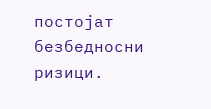постојат безбедносни ризици.